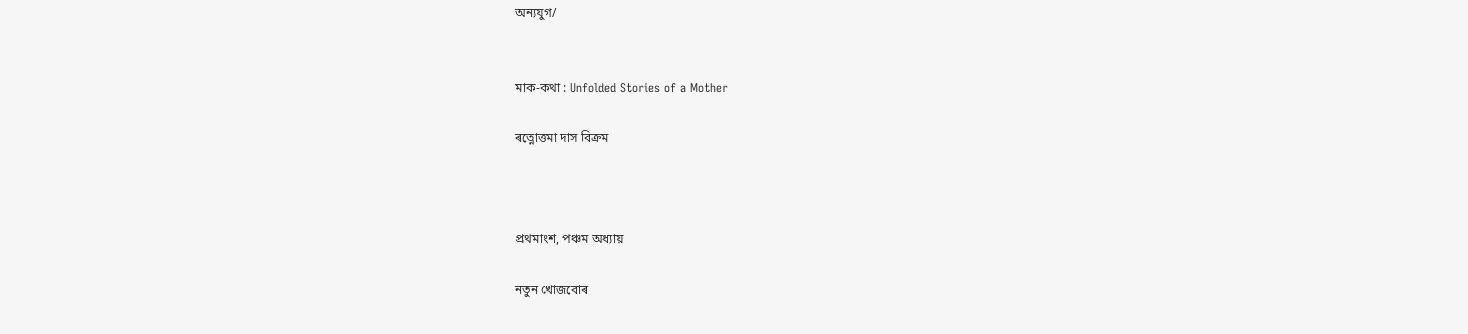অন্যযুগ/


মাক-কথা : Unfolded Stories of a Mother

ৰত্নোত্তমা দাস বিক্ৰম



প্ৰথমাংশ, পঞ্চম অধ্যায়

নতুন খোজবোৰ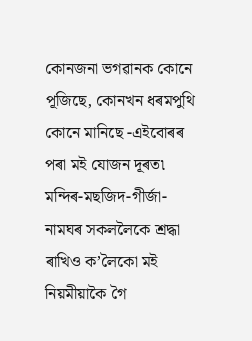কোনজনা ভগৱানক কোনে পূজিছে, কোনখন ধৰমপুথি কোনে মানিছে -এইবোৰৰ পৰা মই যোজন দূৰত৷ মন্দিৰ-মছজিদ-গীৰ্জা-নামঘৰ সকললৈকে শ্ৰদ্ধা ৰাখিও ক’লৈকো মই নিয়মীয়াকৈ গৈ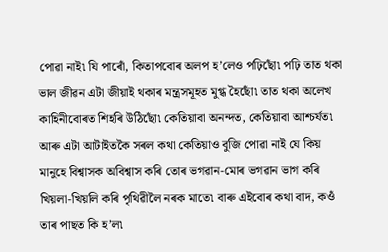পোৱা নাই৷ যি পাৰোঁ, কিতাপবোৰ অলপ হ’লেও পঢ়িছোঁ৷ পঢ়ি তাত থকা ভাল জীৱন এটা জীয়াই থকাৰ মন্ত্ৰসমূহত মুগ্ধ হৈছোঁ৷ তাত থকা অলেখ কাহিনীবোৰত শিহৰি উঠিছোঁ৷ কেতিয়াবা অনন্দত, কেতিয়াবা আশ্চৰ্যত৷ আৰু এটা আটাইতকৈ সৰল কথা কেতিয়াও বুজি পোৱা নাই যে কিয় মানুহে বিশ্বাসক অবিশ্বাস কৰি তোৰ ভগৱান-মোৰ ভগৱান ভাগ কৰি খিয়লা-খিয়লি কৰি পৃথিৱীলৈ নৰক মাতে৷ বাৰু এইবোৰ কথা বাদ, কওঁ তাৰ পাছত কি হ’ল৷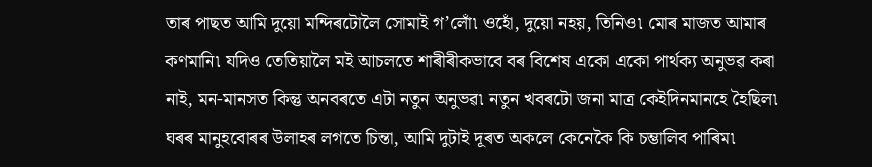তাৰ পাছত আমি দুয়ো মন্দিৰটোলৈ সোমাই গ’লোঁ৷ ওহোঁ, দুয়ো নহয়, তিনিও৷ মোৰ মাজত আমাৰ কণমানি৷ যদিও তেতিয়ালৈ মই আচলতে শাৰীৰীকভাবে বৰ বিশেষ একো একো পাৰ্থক্য অনুভৱ কৰা নাই, মন-মানসত কিন্তু অনবৰতে এটা নতুন অনুভৱ৷ নতুন খবৰটো জনা মাত্ৰ কেইদিনমানহে হৈছিল৷ ঘৰৰ মানুহবোৰৰ উলাহৰ লগতে চিন্তা, আমি দুটাই দূৰত অকলে কেনেকৈ কি চম্ভালিব পাৰিম৷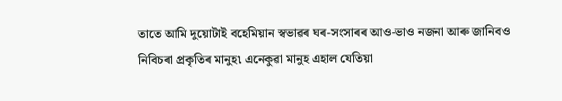তাতে আমি দুয়োটাই বহেমিয়ান স্বভাৱৰ ঘৰ-সংসাৰৰ আও-ভাও নজনা আৰু জানিবও নিবিচৰা প্ৰকৃতিৰ মানুহ৷ এনেকুৱা মানুহ এহাল যেতিয়া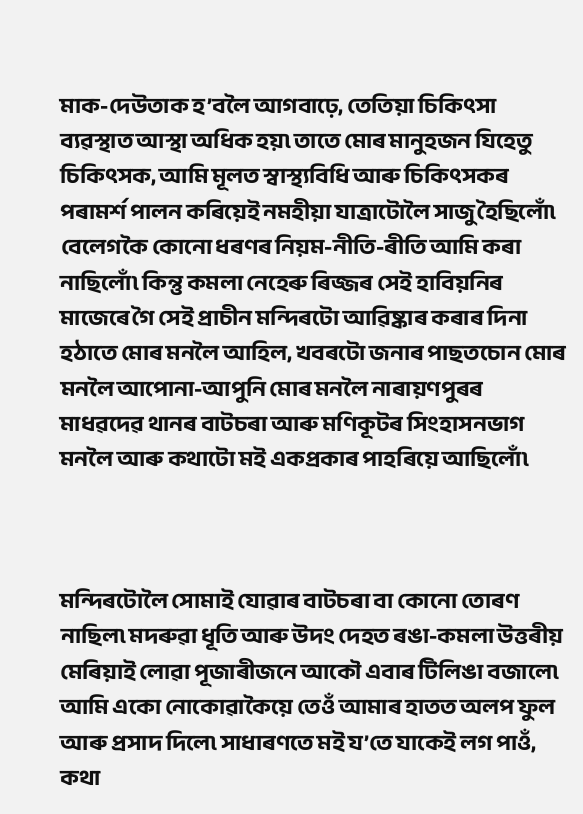মাক-দেউতাক হ’বলৈ আগবাঢ়ে, তেতিয়া চিকিৎসা ব্যৱস্থাত আস্থা অধিক হয়৷ তাতে মোৰ মানুহজন যিহেতু চিকিৎসক, আমি মূলত স্বাস্থ্যবিধি আৰু চিকিৎসকৰ পৰামৰ্শ পালন কৰিয়েই নমহীয়া যাত্ৰাটোলৈ সাজু হৈছিলোঁ৷ বেলেগকৈ কোনো ধৰণৰ নিয়ম-নীতি-ৰীতি আমি কৰা নাছিলোঁ৷ কিন্তু কমলা নেহেৰু ৰিজ্জৰ সেই হাবিয়নিৰ মাজেৰে গৈ সেই প্ৰাচীন মন্দিৰটো আৱিষ্কাৰ কৰাৰ দিনা হঠাতে মোৰ মনলৈ আহিল, খবৰটো জনাৰ পাছতচোন মোৰ মনলৈ আপোনা-আপুনি মোৰ মনলৈ নাৰায়ণপুৰৰ মাধৱদেৱ থানৰ বাটচৰা আৰু মণিকূটৰ সিংহাসনভাগ মনলৈ আৰু কথাটো মই একপ্ৰকাৰ পাহৰিয়ে আছিলোঁ৷



মন্দিৰটোলৈ সোমাই যোৱাৰ বাটচৰা বা কোনো তোৰণ নাছিল৷ মদৰুৱা ধূতি আৰু উদং দেহত ৰঙা-কমলা উত্তৰীয় মেৰিয়াই লোৱা পূজাৰীজনে আকৌ এবাৰ টিলিঙা বজালে৷ আমি একো নোকোৱাকৈয়ে তেওঁ আমাৰ হাতত অলপ ফুল আৰু প্ৰসাদ দিলে৷ সাধাৰণতে মই য’তে যাকেই লগ পাওঁ, কথা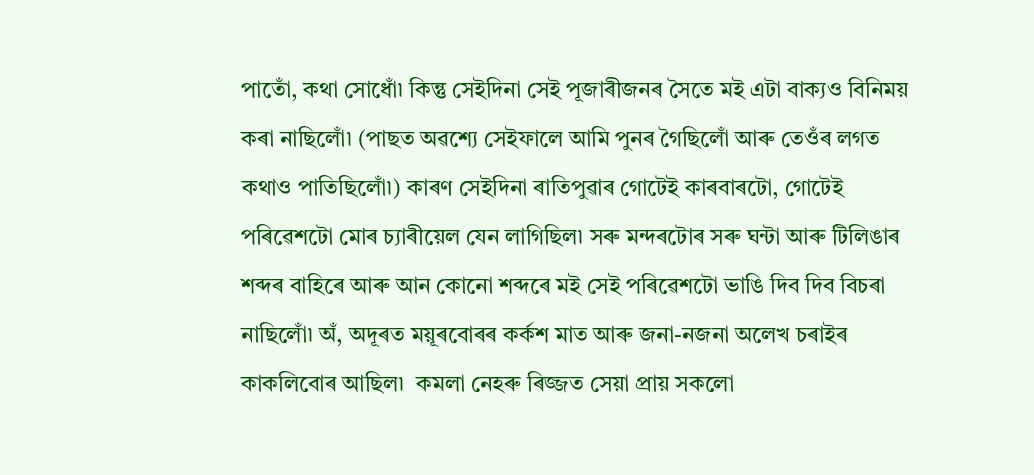পাতোঁ, কথা সোধোঁ৷ কিন্তু সেইদিনা সেই পূজাৰীজনৰ সৈতে মই এটা বাক্যও বিনিময় কৰা নাছিলোঁ৷ (পাছত অৱশ্যে সেইফালে আমি পুনৰ গৈছিলোঁ আৰু তেওঁৰ লগত কথাও পাতিছিলোঁ৷) কাৰণ সেইদিনা ৰাতিপুৱাৰ গোটেই কাৰবাৰটো, গোটেই পৰিৱেশটো মোৰ চ্যাৰীয়েল যেন লাগিছিল৷ সৰু মন্দৰটোৰ সৰু ঘন্টা আৰু টিলিঙাৰ শব্দৰ বাহিৰে আৰু আন কোনো শব্দৰে মই সেই পৰিৱেশটো ভাঙি দিব দিব বিচৰা নাছিলোঁ৷ অঁ, অদূৰত ময়ূৰবোৰৰ কৰ্কশ মাত আৰু জনা-নজনা অলেখ চৰাইৰ কাকলিবোৰ আছিল৷  কমলা নেহৰু ৰিজ্জত সেয়া প্ৰায় সকলো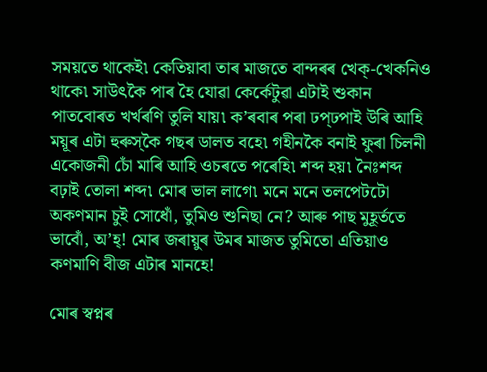সময়তে থাকেই৷ কেতিয়াবা তাৰ মাজতে বান্দৰৰ খেক্-খেকনিও থাকে৷ সাউৎকৈ পাৰ হৈ যোৱা কেৰ্কেটুৱা এটাই শুকান পাতবোৰত খৰ্খৰণি তুলি যায়৷ ক’ৰবাৰ পৰা ঢপ্‌ঢপাই উৰি আহি ময়ূৰ এটা হুৰুস্‌কৈ গছৰ ডালত বহে৷ গহীনকৈ বনাই ফুৰা চিলনী একোজনী চোঁ মাৰি আহি ওচৰতে পৰেহি৷ শব্দ হয়৷ নৈঃশব্দ বঢ়াই তোলা শব্দ৷ মোৰ ভাল লাগে৷ মনে মনে তলপেটটো অকণমান চুই সোধোঁ, তুমিও শুনিছা নে? আৰু পাছ মুহূৰ্ততে ভাবোঁ, অ’হ্! মোৰ জৰায়ুৰ উমৰ মাজত তুমিতো এতিয়াও কণমাণি বীজ এটাৰ মানহে!

মোৰ স্বপ্নৰ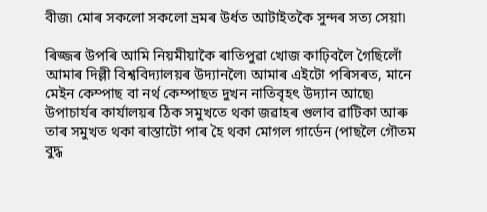বীজ৷ মোৰ সকলো সকলো ভ্ৰমৰ উৰ্ধত আটাইতকৈ সুন্দৰ সত্য সেয়া৷

ৰিজ্জৰ উপৰি আমি নিয়মীয়াকৈ ৰাতিপুৱা খোজ কাঢ়িবলৈ গৈছিলোঁ আমাৰ দিল্লী বিশ্ববিদ্যালয়ৰ উদ্যানলৈ৷ আমাৰ এইটো পৰিসৰত, মানে মেইন কেম্পাছ বা নৰ্থ কেম্পাছত দুখন নাতিবৃহৎ উদ্যান আছে৷ উপাচাৰ্যৰ কাৰ্যালয়ৰ ঠিক সমুখতে থকা জৱাহৰ গুলাব ৱাটিকা আৰু তাৰ সমুখত থকা ৰাস্তাটো পাৰ হৈ থকা মোগল গাৰ্ডেন (পাছলৈ গৌতম বুদ্ধ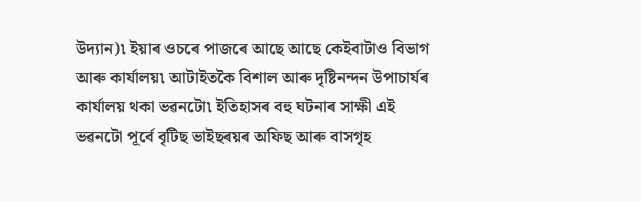উদ্যান)৷ ইয়াৰ ওচৰে পাজৰে আছে আছে কেইবাটাও বিভাগ আৰু কাৰ্যালয়৷ আটাইতকৈ বিশাল আৰু দৃষ্টিনন্দন উপাচাৰ্যৰ কাৰ্যালয় থকা ভৱনটো৷ ইতিহাসৰ বহু ঘটনাৰ সাক্ষী এই ভৱনটো পূৰ্বে বৃটিছ ভাইছৰয়ৰ অফিছ আৰু বাসগৃহ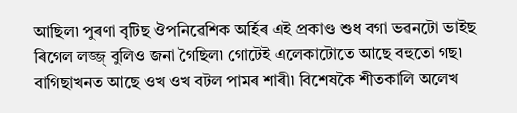আছিল৷ পুৰণা বৃটিছ ঔপনিৱেশিক অৰ্হিৰ এই প্ৰকাণ্ড শুধ বগা ভৱনটো ভাইছ ৰিগেল লজ্জ্ বুলিও জনা গৈছিল৷ গোটেই এলেকাটোতে আছে বহুতো গছ৷ বাগিছাখনত আছে ওখ ওখ বটল পামৰ শাৰী৷ বিশেষকৈ শীতকালি অলেখ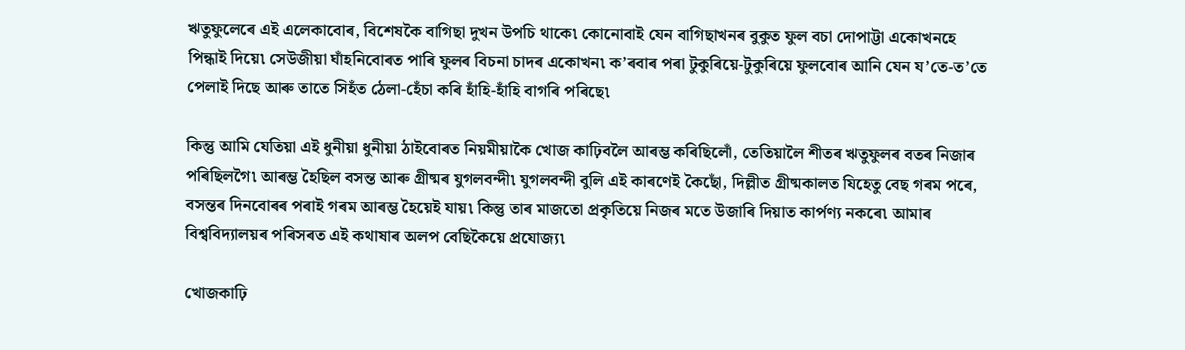ঋতুফুলেৰে এই এলেকাবোৰ, বিশেষকৈ বাগিছা দুখন উপচি থাকে৷ কোনোবাই যেন বাগিছাখনৰ বুকুত ফুল বচা দোপাট্টা একোখনহে পিন্ধাই দিয়ে৷ সেউজীয়া ঘাঁহনিবোৰত পাৰি ফুলৰ বিচনা চাদৰ একোখন৷ ক’ৰবাৰ পৰা টুকুৰিয়ে-টুকুৰিয়ে ফুলবোৰ আনি যেন য’তে-ত’তে পেলাই দিছে আৰু তাতে সিহঁত ঠেলা-হেঁচা কৰি হাঁহি-হাঁহি বাগৰি পৰিছে৷

কিন্তু আমি যেতিয়া এই ধুনীয়া ধুনীয়া ঠাইবোৰত নিয়মীয়াকৈ খোজ কাঢ়িবলৈ আৰম্ভ কৰিছিলোঁ, তেতিয়ালৈ শীতৰ ঋতুফুলৰ বতৰ নিজাৰ পৰিছিলগৈ৷ আৰম্ভ হৈছিল বসন্ত আৰু গ্ৰীষ্মৰ যুগলবন্দী৷ যুগলবন্দী বুলি এই কাৰণেই কৈছোঁ, দিল্লীত গ্ৰীষ্মকালত যিহেতু বেছ গৰম পৰে, বসন্তৰ দিনবোৰৰ পৰাই গৰম আৰম্ভ হৈয়েই যায়৷ কিন্তু তাৰ মাজতো প্ৰকৃতিয়ে নিজৰ মতে উজাৰি দিয়াত কাৰ্পণ্য নকৰে৷ আমাৰ বিশ্ববিদ্যালয়ৰ পৰিসৰত এই কথাষাৰ অলপ বেছিকৈয়ে প্ৰযোজ্য৷

খোজকাঢ়ি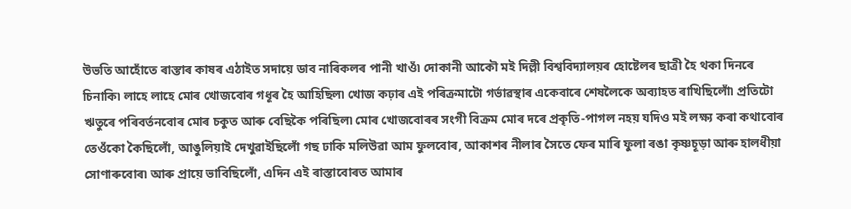উভতি আহোঁতে ৰাস্তাৰ কাষৰ এঠাইত সদায়ে ডাব নাৰিকলৰ পানী খাওঁ৷ দোকানী আকৌ মই দিল্লী বিশ্ববিদ্যালয়ৰ হোষ্টেলৰ ছাত্ৰী হৈ থকা দিনৰে চিনাকি৷ লাহে লাহে মোৰ খোজবোৰ গধূৰ হৈ আহিছিল৷ খোজ কঢ়াৰ এই পৰিক্ৰমাটো গৰ্ভাৱস্থাৰ একেবাৰে শেষলৈকে অব্যাহত ৰাখিছিলোঁ৷ প্ৰতিটো ঋতুৰে পৰিবৰ্তনবোৰ মোৰ চকুত আৰু বেছিকৈ পৰিছিল৷ মোৰ খোজবোৰৰ সংগী বিক্ৰম মোৰ দৰে প্ৰকৃতি-পাগল নহয় যদিও মই লক্ষ্য কৰা কথাবোৰ তেওঁকো কৈছিলোঁ, আঙুলিয়াই দেখুৱাইছিলোঁ গছ ঢাকি মলিউৱা আম ফুলবোৰ, আকাশৰ নীলাৰ সৈতে ফেৰ মাৰি ফুলা ৰঙা কৃষ্ণচূড়া আৰু হালধীয়া সোণাৰুবোৰ৷ আৰু প্ৰায়ে ভাবিছিলোঁ, এদিন এই ৰাস্তাবোৰত আমাৰ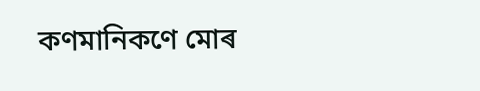কণমানিকণে মোৰ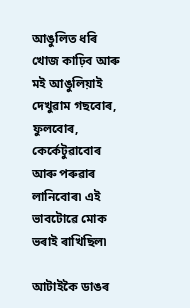আঙুলিত ধৰি খোজ কাঢ়িব আৰু মই আঙুলিয়াই দেখুৱাম গছবোৰ, ফুলবোৰ, কেৰ্কেটুৱাবোৰ আৰু পৰুৱাৰ লানিবোৰ৷ এই ভাবটোৱে মোক ভৰাই ৰাখিছিল৷

আটাইকৈ ডাঙৰ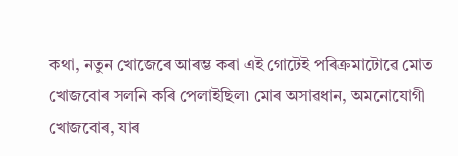কথা, নতুন খোজেৰে আৰম্ভ কৰা এই গোটেই পৰিক্ৰমাটোৱে মোত খোজবোৰ সলনি কৰি পেলাইছিল৷ মোৰ অসাৱধান, অমনোযোগী খোজবোৰ, যাৰ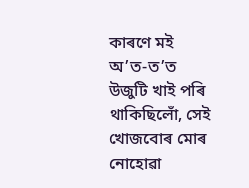কাৰণে মই অ’ত-ত’ত উজুটি খাই পৰি থাকিছিলোঁ, সেই খোজবোৰ মোৰ নোহোৱা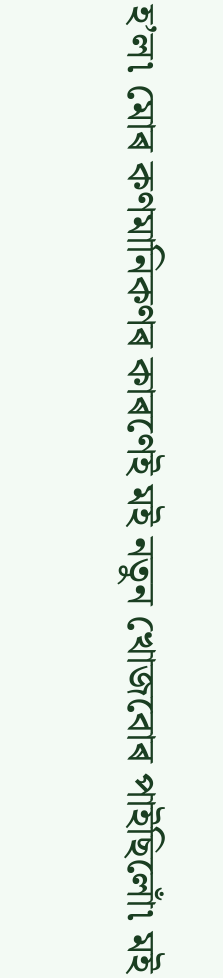হ’ল৷ মোৰ কণমানিকণৰ কাৰণেই মই নতুন খোজবোৰ পাইছিলোঁ৷ মই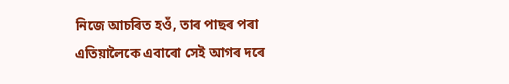নিজে আচৰিত হওঁ, তাৰ পাছৰ পৰা এতিয়ালৈকে এবাৰো সেই আগৰ দৰে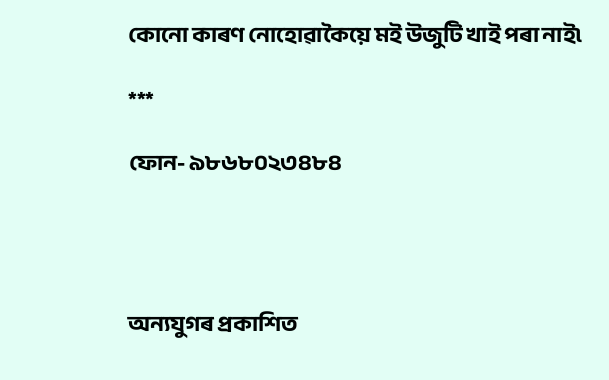কোনো কাৰণ নোহোৱাকৈয়ে মই উজুটি খাই পৰা নাই৷

***

ফোন- ৯৮৬৮০২৩৪৮৪




অন্যযুগৰ প্ৰকাশিত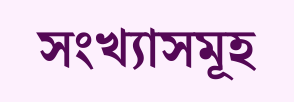সংখ্যাসমূহ